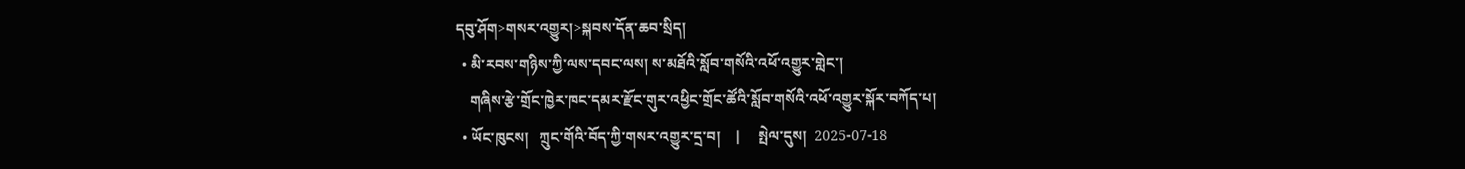དབུ་ཤོག>གསར་འགྱུར།>སྐབས་དོན་ཆབ་སྲིད།
  • མི་རབས་གཉིས་ཀྱི་ལས་དབང་ལས། ས་མཐོའི་སློབ་གསོའི་འཕོ་འགྱུར་གླེང་།
    གཞིས་རྩེ་གྲོང་ཁྱེར་ཁང་དམར་རྫོང་གུར་འཕྱིང་གྲོང་ཚོའི་སློབ་གསོའི་འཕོ་འགྱུར་སྐོར་བཀོད་པ།
  • ཡོང་ཁུངས།   ཀྲུང་གོའི་བོད་ཀྱི་གསར་འགྱུར་དྲ་བ།    |     སྤེལ་དུས།  2025-07-18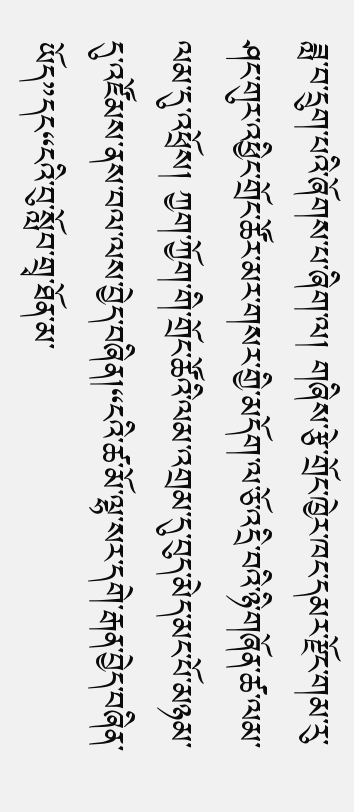ཟླ་བ་དྲུག་པའི་ཞོགས་པ་ཞིག་ལ། གཞིས་རྩེ་གྲོང་ཁྱེར་ཁང་དམར་རྫོང་གམ་རུ་ཤང་གུར་འཕྱིང་གྲོང་ཚོར་མར་གསར་གྱི་མདོག་ལ་ཅོ་འདྲི་བའི་ཉི་གཞོན་ཚ་ལམ་ལམ་དུ་འཕྲོས། ཀྱག་ཀྱོག་གི་གྲོང་ཚོའི་ལམ་འགྲམ་དུ་བུད་མེད་མང་པོ་མཉམ་དུ་འཛོམས་ནས་བལ་ལས་བྱེད་བཞིན།“ངའི་ཚ་མོ་ལྷ་སར་དགེ་རྒན་བྱེད་བཞིན་ཡོད”དང“ངའི་བུ་སློབ་གྲྭ་ཐོན་མ་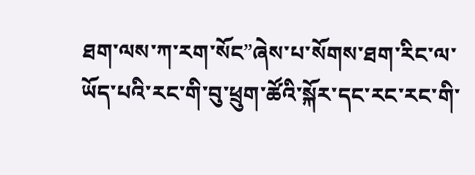ཐག་ལས་ཀ་རག་སོང”ཞེས་པ་སོགས་ཐག་རིང་ལ་ཡོད་པའི་རང་གི་བུ་ཕྲུག་ཚོའི་སྐོར་དང་རང་རང་གི་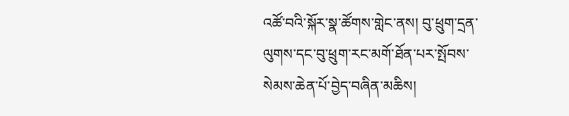འཚོ་བའི་སྐོར་སྣ་ཚོགས་གླེང་ནས། བུ་ཕྲུག་དྲན་ལུགས་དང་བུ་ཕྲུག་རང་མགོ་ཐོན་པར་སྤོབས་སེམས་ཆེན་པོ་བྱེད་བཞིན་མཆིས།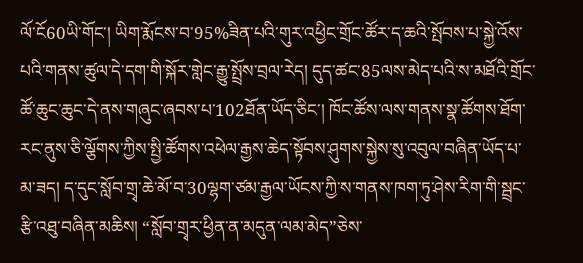ལོ་ངོ60ཡི་གོང་། ཡིག་རྨོངས་བ་95%ཟིན་པའི་གུར་འཕྱིང་གྲོང་ཚོར་ད་ཆའི་སྤོབས་པ་སྐྱེ་འོས་པའི་གནས་ཚུལ་དེ་དག་གི་སྐོར་གླེང་རྒྱུ་སྤྲོས་བྲལ་རེད། དུད་ཚང་85ལས་མེད་པའི་ས་མཐོའི་གྲོང་ཚོ་ཆུང་ཆུང་དེ་ནས་གཞུང་ཞབས་པ་102ཐོན་ཡོད་ཅིང་། ཁོང་ཚོས་ལས་གནས་སྣ་ཚོགས་ཐོག་རང་ནུས་ཅི་ལྕོགས་ཀྱིས་སྤྱི་ཚོགས་འཕེལ་རྒྱས་ཆེད་སྟོབས་ཤུགས་སྐྱེས་སུ་འབུལ་བཞིན་ཡོད་པ་མ་ཟད། ད་དུང་སློབ་གྲྭ་ཆེ་མོ་བ་30ལྷག་ཙམ་རྒྱལ་ཡོངས་ཀྱི་ས་གནས་ཁག་ཏུ་ཤེས་རིག་གི་སྦྲང་རྩི་འཐུ་བཞིན་མཆིས། “སློབ་གྲྭར་ཕྱིན་ན་མདུན་ལམ་མེད”ཅེས་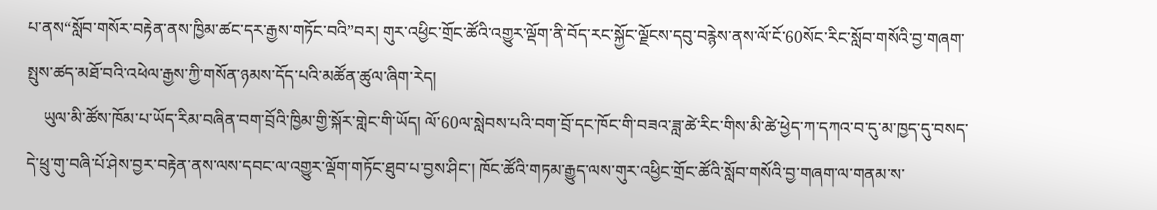པ་ནས“སློབ་གསོར་བརྟེན་ནས་ཁྱིམ་ཚང་དར་རྒྱས་གཏོང་བའི”བར། གུར་འཕྱིང་གྲོང་ཚོའི་འགྱུར་ལྡོག་ནི་བོད་རང་སྐྱོང་ལྗོངས་དབུ་བརྙེས་ནས་ལོ་ངོ་60སོང་རིང་སློབ་གསོའི་བྱ་གཞག་སྤུས་ཚད་མཐོ་བའི་འཕེལ་རྒྱས་ཀྱི་གསོན་ཉམས་དོད་པའི་མཚོན་ཚུལ་ཞིག་རེད།
    ཡུལ་མི་ཚོས་ཁོམ་པ་ཡོད་རིམ་བཞིན་བག་བྲོའི་ཁྱིམ་གྱི་སྐོར་གླེང་གི་ཡོད། ལོ་60ལ་སླེབས་པའི་བག་བྲོ་དང་ཁོང་གི་བཟའ་ཟླ་ཚེ་རིང་གིས་མི་ཚེ་ཕྱེད་ཀ་དཀའ་བ་དུ་མ་ཁྱད་དུ་བསད་དེ་ཕྲུ་གུ་བཞི་པོ་ཤེས་བྱར་བརྟེན་ནས་ལས་དབང་ལ་འགྱུར་ལྡོག་གཏོང་ཐུབ་པ་བྱས་ཤིང་། ཁོང་ཚོའི་གཏམ་རྒྱུད་ལས་གུར་འཕྱིང་གྲོང་ཚོའི་སློབ་གསོའི་བྱ་གཞག་ལ་གནམ་ས་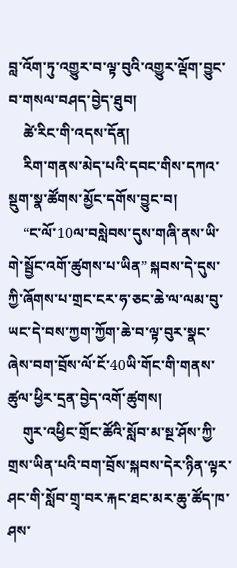བླ་འོག་ཏུ་འགྱུར་བ་ལྟ་བུའི་འགྱུར་ལྡོག་བྱུང་བ་གསལ་བཤད་བྱེད་ཐུབ།
    ཚེ་རིང་གི་འདས་དོན།
    རིག་གནས་མེད་པའི་དབང་གིས་དཀའ་སྡུག་སྣ་ཚོགས་མྱོང་དགོས་བྱུང་བ།
    “ང་ལོ་10ལ་བསླེབས་དུས་གཞི་ནས་ཡི་གེ་སྦྱོང་འགོ་ཚུགས་པ་ཡིན” སྐབས་དེ་དུས་ཀྱི་ཞོགས་པ་གྲང་ངར་ཧ་ཅང་ཆེ་ལ་ལམ་བུ་ཡང་དེ་བས་ཀྱག་ཀྱོག་ཆེ་བ་ལྟ་བུར་སྣང་ཞེས་བག་བྲོས་ལོ་ངོ་40ཡི་གོང་གི་གནས་ཚུལ་ཕྱིར་དྲན་བྱེད་འགོ་ཚུགས།
    གུར་འཕྱིང་གྲོང་ཚོའི་སློབ་མ་སྔ་ཤོས་ཀྱི་གྲས་ཡིན་པའི་བག་བྲོས་སྐབས་དེར་ཉིན་ལྟར་ཤང་གི་སློབ་གྲྭ་བར་རྐང་ཐང་མར་ཆུ་ཚོད་ཁ་ཤས་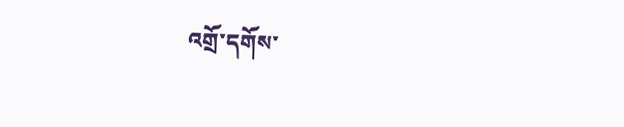འགྲོ་དགོས་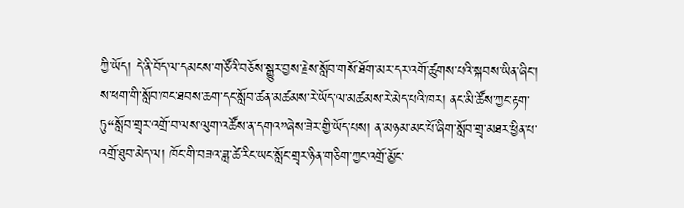ཀྱི་ཡོད། དེ་ནི་བོད་ལ་དམངས་གཙོའི་བཅོས་སྒྱུར་བྱས་རྗེས་སློབ་གསོ་ཐོག་མར་དར་འགོ་ཚུགས་པའི་སྐབས་ཡིན་ཞིང་། ས་ཕག་གི་སློབ་ཁང་ཐབས་ཆག་དང་སློབ་ཚན་མཚམས་རེ་ཡོད་ལ་མཚམས་རེ་མེད་པའི་ཁར། ནང་མི་ཚོས་ཀྱང་རྟག་ཏུ“སློབ་གྲྭར་འགྲོ་བ་ལས་ལུག་འཚོས་ན་དགའ”ཞེས་ཟེར་གྱི་ཡོད་པས། ན་མཉམ་མང་པོ་ཞིག་སློབ་གྲྭ་མཐར་ཕྱིན་པ་འགྲོ་ཐུབ་མེད་ལ། ཁོང་གི་བཟའ་ཟླ་ཚེ་རིང་ཡང་སློང་གྲྭར་ཉིན་གཅིག་ཀྱང་འགྲོ་མྱོང་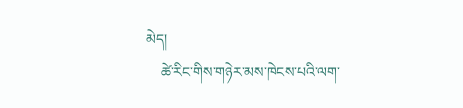མེད།
    ཚེ་རིང་གིས་གཉེར་མས་ཁེངས་པའི་ལག་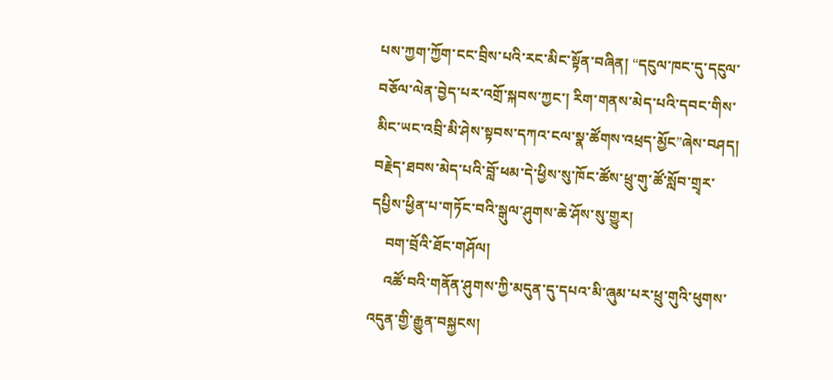པས་ཀྱག་ཀྱོག་ངང་བྲིས་པའི་རང་མིང་སྟོན་བཞིན། “དངུལ་ཁང་དུ་དངུལ་བཅོལ་ལེན་བྱེད་པར་འགྲོ་སྐབས་ཀྱང་། རིག་གནས་མེད་པའི་དབང་གིས་མིང་ཡང་འབྲི་མི་ཤེས་སྟབས་དཀའ་ངལ་སྣ་ཚོགས་འཕྲད་མྱོང”ཞེས་བཤད། བརྗེད་ཐབས་མེད་པའི་བློ་ཕམ་དེ་ཕྱིས་སུ་ཁོང་ཚོས་ཕྲུ་གུ་ཚོ་སློབ་གྲྭར་དཔྱིས་ཕྱིན་པ་གཏོང་བའི་སྒུལ་ཤུགས་ཆེ་ཤོས་སུ་གྱུར།
    བག་བྲོའི་ཐོང་གཤོལ།
    འཚོ་བའི་གནོན་ཤུགས་ཀྱི་མདུན་དུ་དཔའ་མི་ཞུམ་པར་ཕྲུ་གུའི་ཕུགས་འདུན་གྱི་རྒྱུན་བསྐྱངས།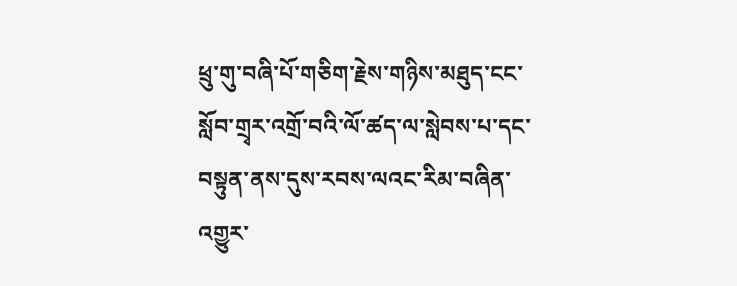ཕྲུ་གུ་བཞི་པོ་གཅིག་རྗེས་གཉིས་མཐུད་ངང་སློབ་གྲྭར་འགྲོ་བའི་ལོ་ཚད་ལ་སླེབས་པ་དང་བསྟུན་ནས་དུས་རབས་ལའང་རིམ་བཞིན་འགྱུར་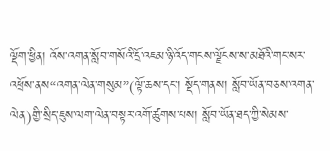ལྡོག་ཕྱིན། འོས་འགན་སློབ་གསོའི་དྲོ་འཇམ་ཉི་འོད་གངས་ལྗོངས་ས་མཐོའི་གང་སར་འཕྲོས་ནས“འགན་ལེན་གསུམ”(ལྟོ་ཆས་དང་། སྡོད་གནས། སློབ་ཡོན་བཅས་འགན་ལེན)གྱི་སྲིད་ཇུས་ལག་ལེན་བསྟར་འགོ་ཚུགས་པས། སློབ་ཡོན་ཐད་ཀྱི་སེམས་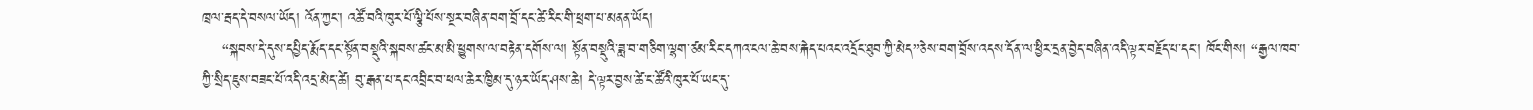ཁྲལ་རྦད་དེ་བསལ་ཡོད། འོན་ཀྱང་། འཚོ་བའི་ཁུར་པོ་ལྕི་པོས་སྔར་བཞིན་བག་བྲོ་དང་ཚེ་རིང་གི་ཕྲག་པ་མནན་ཡོད།
    “སྐབས་དེ་དུས་དཔྱིད་རྨོད་དང་སྟོན་བསྡུའི་སྐབས་ཚང་མ་མི་ཕྱུགས་ལ་བརྟེན་དགོས་ལ། སྟོན་བསྡུའི་ཟླ་བ་གཅིག་ལྷག་ཙམ་རིང་དཀའ་ངལ་ཆེ་བས་རྐེད་པའང་འདྲོང་ཐུབ་ཀྱི་མེད”ཅེས་བག་བྲོས་འདས་དོན་ལ་ཕྱིར་དྲན་བྱེད་བཞིན་འདི་ལྟར་བརྗོད་པ་དང་། ཁོང་གིས། “རྒྱལ་ཁབ་ཀྱི་སྲིད་ཇུས་བཟང་པོ་འདི་འདྲ་མེད་ཚེ། བུ་རྒན་པ་དང་འབྲིང་བ་ཕལ་ཆེར་ཁྱིམ་དུ་ཉར་ཡོད་ཤས་ཆེ། དེ་ལྟར་བྱས་ཚེ་ང་ཚོའི་ཁུར་པོ་ཡང་དུ་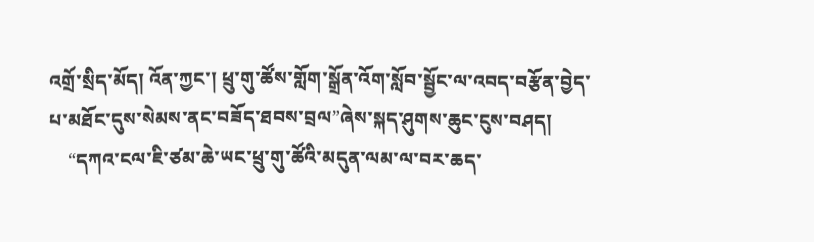འགྲོ་སྲིད་མོད། འོན་ཀྱང་། ཕྲུ་གུ་ཚོས་གློག་སྒྲོན་འོག་སློབ་སྦྱོང་ལ་འབད་བརྩོན་བྱེད་པ་མཐོང་དུས་སེམས་ནང་བཟོད་ཐབས་བྲལ”ཞེས་སྐད་ཤུགས་ཆུང་ངུས་བཤད།
    “དཀའ་ངལ་ཇི་ཙམ་ཆེ་ཡང་ཕྲུ་གུ་ཚོའི་མདུན་ལམ་ལ་བར་ཆད་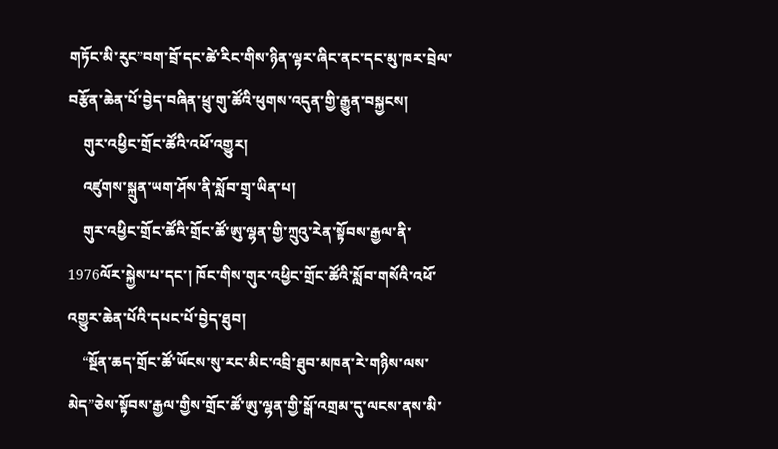གཏོང་མི་རུང”བག་བྲོ་དང་ཚེ་རིང་གིས་ཉིན་ལྟར་ཞིང་ནང་དང་མུ་ཁར་བྲེལ་བརྩོན་ཆེན་པོ་བྱེད་བཞིན་ཕྲུ་གུ་ཚོའི་ཕུགས་འདུན་གྱི་རྒྱུན་བསྐྱངས།
    གུར་འཕྱིང་གྲོང་ཚོའི་འཕོ་འགྱུར།
    འཛུགས་སྐྲུན་ཡག་ཤོས་ནི་སློབ་གྲྭ་ཡིན་པ།
    གུར་འཕྱིང་གྲོང་ཚོའི་གྲོང་ཚོ་ཨུ་ལྷན་གྱི་ཀྲུའུ་རེན་སྟོབས་རྒྱལ་ནི་1976ལོར་སྐྱེས་པ་དང་། ཁོང་གིས་གུར་འཕྱིང་གྲོང་ཚོའི་སློབ་གསོའི་འཕོ་འགྱུར་ཆེན་པོའི་དཔང་པོ་བྱེད་ཐུབ།
    “སྔོན་ཆད་གྲོང་ཚོ་ཡོངས་སུ་རང་མིང་འབྲི་ཐུབ་མཁན་རེ་གཉིས་ལས་མེད”ཅེས་སྟོབས་རྒྱལ་གྱིས་གྲོང་ཚོ་ཨུ་ལྷན་གྱི་སྒོ་འགྲམ་དུ་ལངས་ནས་མི་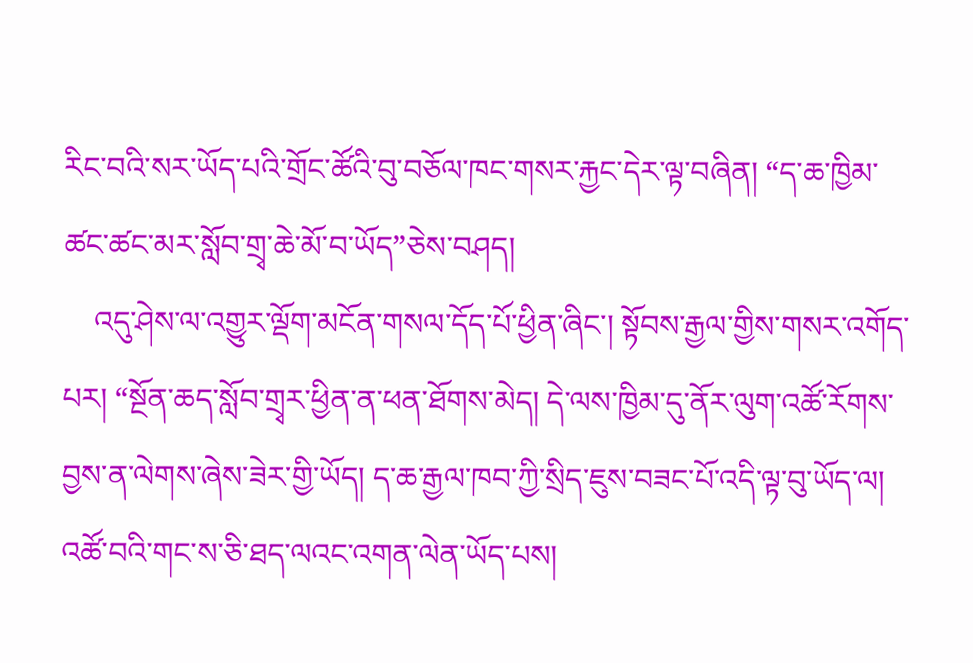རིང་བའི་སར་ཡོད་པའི་གྲོང་ཚོའི་བུ་བཅོལ་ཁང་གསར་རྐྱང་དེར་ལྟ་བཞིན། “ད་ཆ་ཁྱིམ་ཚང་ཚང་མར་སློབ་གྲྭ་ཆེ་མོ་བ་ཡོད”ཅེས་བཤད།
    འདུ་ཤེས་ལ་འགྱུར་ལྡོག་མངོན་གསལ་དོད་པོ་ཕྱིན་ཞིང་། སྟོབས་རྒྱལ་གྱིས་གསར་འགོད་པར། “སྔོན་ཆད་སློབ་གྲྭར་ཕྱིན་ན་ཕན་ཐོགས་མེད། དེ་ལས་ཁྱིམ་དུ་ནོར་ལུག་འཚོ་རོགས་བྱས་ན་ལེགས་ཞེས་ཟེར་གྱི་ཡོད། ད་ཆ་རྒྱལ་ཁབ་ཀྱི་སྲིད་ཇུས་བཟང་པོ་འདི་ལྟ་བུ་ཡོད་ལ། འཚོ་བའི་གང་ས་ཅི་ཐད་ལའང་འགན་ལེན་ཡོད་པས།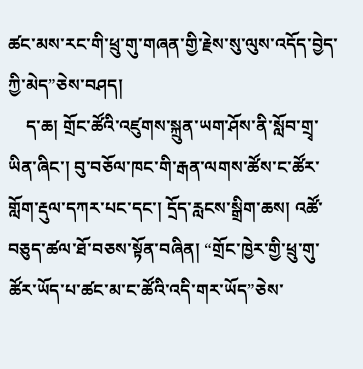ཚང་མས་རང་གི་ཕྲུ་གུ་གཞན་གྱི་རྗེས་སུ་ལུས་འདོད་བྱེད་ཀྱི་མེད”ཅེས་བཤད།
    ད་ཆ། གྲོང་ཚོའི་འཛུགས་སྐྲུན་ཡག་ཤོས་ནི་སློབ་གྲྭ་ཡིན་ཞིང་། བུ་བཅོལ་ཁང་གི་རྒན་ལགས་ཚོས་ང་ཚོར་གློག་རྡུལ་དཀར་པང་དང་། དྲོད་རླངས་སྒྲིག་ཆས། འཚོ་བཅུད་ཚལ་ཐོ་བཅས་སྟོན་བཞིན། “གྲོང་ཁྱེར་གྱི་ཕྲུ་གུ་ཚོར་ཡོད་པ་ཚང་མ་ང་ཚོའི་འདི་གར་ཡོད”ཅེས་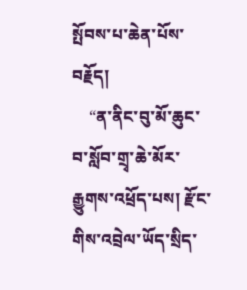སྤོབས་པ་ཆེན་པོས་བརྗོད།
    “ན་ནིང་བུ་མོ་ཆུང་བ་སློབ་གྲྭ་ཆེ་མོར་རྒྱུགས་འཕྲོད་པས། རྫོང་གིས་འབྲེལ་ཡོད་སྲིད་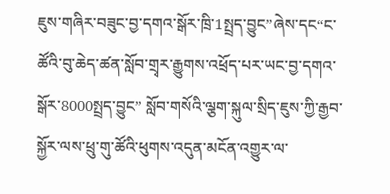ཇུས་གཞིར་བཟུང་བྱ་དགའ་སྒོར་ཁྲི་1སྤྲད་བྱུང”ཞེས་དང“ང་ཚོའི་བུ་ཆེད་ཚན་སློབ་གྲྭར་རྒྱུགས་འཕྲོད་པར་ཡང་བྱ་དགའ་སྒོར་8000སྤྲད་བྱུང” སློབ་གསོའི་ལྕག་སྐུལ་སྲིད་ཇུས་ཀྱི་རྒྱབ་སྐྱོར་ལས་ཕྲུ་གུ་ཚོའི་ཕུགས་འདུན་མངོན་འགྱུར་ལ་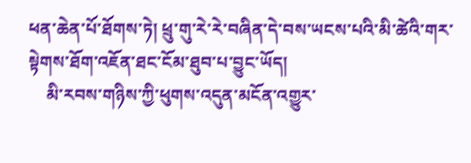ཕན་ཆེན་པོ་ཐོགས་ཏེ། ཕྲུ་གུ་རེ་རེ་བཞིན་དེ་བས་ཡངས་པའི་མི་ཚེའི་གར་སྟེགས་ཐོག་འཇོན་ཐང་ངོམ་ཐུབ་པ་བྱུང་ཡོད།
    མི་རབས་གཉིས་ཀྱི་ཕུགས་འདུན་མངོན་འགྱུར་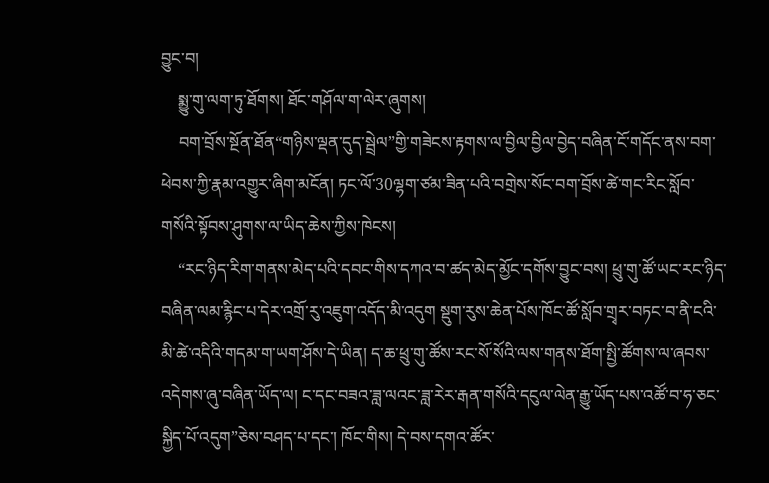བྱུང་བ།
    སྨྱུ་གུ་ལག་ཏུ་ཐོགས། ཐོང་གཤོལ་ག་ལེར་ཞུགས།
    བག་བྲོས་སྔོན་ཐོན“གཉིས་ལྡན་དུད་སྦྲེལ”གྱི་གཟེངས་རྟགས་ལ་བྱིལ་བྱིལ་བྱེད་བཞིན་ངོ་གདོང་ནས་བག་ཕེབས་ཀྱི་རྣམ་འགྱུར་ཞིག་མངོན། ཏང་ལོ་30ལྷག་ཙམ་ཟིན་པའི་བགྲེས་སོང་བག་བྲོས་ཚེ་གང་རིང་སློབ་གསོའི་སྟོབས་ཤུགས་ལ་ཡིད་ཆེས་ཀྱིས་ཁེངས།
    “རང་ཉིད་རིག་གནས་མེད་པའི་དབང་གིས་དཀའ་བ་ཚད་མེད་མྱོང་དགོས་བྱུང་བས། ཕྲུ་གུ་ཚོ་ཡང་རང་ཉིད་བཞིན་ལམ་རྙིང་པ་དེར་འགྲོ་རུ་འཇུག་འདོད་མི་འདུག སྡུག་རུས་ཆེན་པོས་ཁོང་ཚོ་སློབ་གྲྭར་བཏང་བ་ནི་ངའི་མི་ཚེ་འདིའི་གདམ་ག་ཡག་ཤོས་དེ་ཡིན། ད་ཆ་ཕྲུ་གུ་ཚོས་རང་སོ་སོའི་ལས་གནས་ཐོག་སྤྱི་ཚོགས་ལ་ཞབས་འདེགས་ཞུ་བཞིན་ཡོད་ལ། ང་དང་བཟའ་ཟླ་ལའང་ཟླ་རེར་རྒན་གསོའི་དངུལ་ལེན་རྒྱུ་ཡོད་པས་འཚོ་བ་ཧ་ཅང་སྐྱིད་པོ་འདུག”ཅེས་བཤད་པ་དང་། ཁོང་གིས། དེ་བས་དགའ་ཚོར་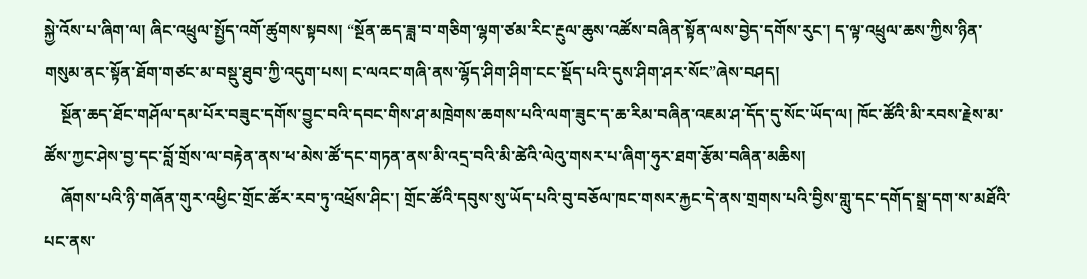སྐྱེ་འོས་པ་ཞིག་ལ། ཞིང་འཕྲུལ་སྤྱོད་འགོ་ཚུགས་སྟབས། “སྔོན་ཆད་ཟླ་བ་གཅིག་ལྷག་ཙམ་རིང་རྔུལ་ཆུས་འཚོས་བཞིན་སྟོན་ལས་བྱེད་དགོས་རུང་། ད་ལྟ་འཕྲུལ་ཆས་ཀྱིས་ཉིན་གསུམ་ནང་སྟོན་ཐོག་གཙང་མ་བསྡུ་ཐུབ་ཀྱི་འདུག་པས། ང་ལའང་གཞི་ནས་ལྷོད་ཤིག་ཤིག་ངང་སྡོད་པའི་དུས་ཤིག་ཤར་སོང”ཞེས་བཤད།
    སྔོན་ཆད་ཐོང་གཤོལ་དམ་པོར་བཟུང་དགོས་བྱུང་བའི་དབང་གིས་ཤ་མཁྲེགས་ཆགས་པའི་ལག་ཟུང་ད་ཆ་རིམ་བཞིན་འཇམ་ཤ་དོད་དུ་སོང་ཡོད་ལ། ཁོང་ཚོའི་མི་རབས་རྗེས་མ་ཚོས་ཀྱང་ཤེས་བྱ་དང་བློ་གྲོས་ལ་བརྟེན་ནས་ཕ་མེས་ཚོ་དང་གཏན་ནས་མི་འདྲ་བའི་མི་ཚེའི་ལེའུ་གསར་པ་ཞིག་ཧུར་ཐག་རྩོམ་བཞིན་མཆིས།
    ཞོགས་པའི་ཉི་གཞོན་གུར་འཕྱིང་གྲོང་ཚོར་རབ་ཏུ་འཕྲོས་ཤིང་། གྲོང་ཚོའི་དབུས་སུ་ཡོད་པའི་བུ་བཅོལ་ཁང་གསར་རྐྱང་དེ་ནས་གྲགས་པའི་བྱིས་གླུ་དང་དགོད་སྒྲ་དག་ས་མཐོའི་པང་ནས་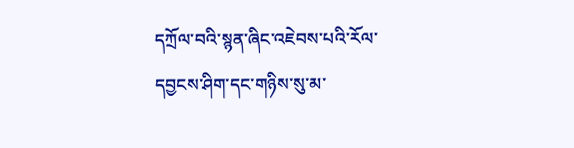དཀྲོལ་བའི་སྙན་ཞིང་འཇེབས་པའི་རོལ་དབྱངས་ཤིག་དང་གཉིས་སུ་མ་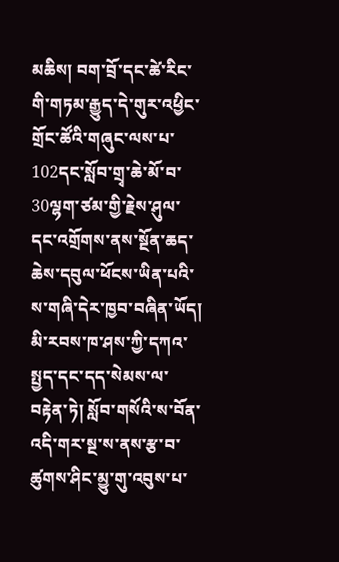མཆིས། བག་བྲོ་དང་ཚེ་རིང་གི་གཏམ་རྒྱུད་དེ་གུར་འཕྱིང་གྲོང་ཚོའི་གཞུང་ལས་པ་102དང་སློབ་གྲྭ་ཆེ་མོ་བ་30ལྷག་ཙམ་གྱི་རྗེས་ཤུལ་དང་འགྲོགས་ནས་སྔོན་ཆད་ཆེས་དབུལ་ཕོངས་ཡིན་པའི་ས་གཞི་དེར་ཁྱབ་བཞིན་ཡོད། མི་རབས་ཁ་ཤས་ཀྱི་དཀའ་སྤྱད་དང་དད་སེམས་ལ་བརྟེན་ཏེ། སློབ་གསོའི་ས་བོན་འདི་གར་སྔ་ས་ནས་རྩ་བ་ཚུགས་ཤིང་མྱུ་གུ་འབུས་པ་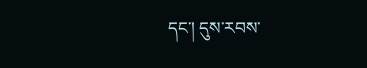དང་། དུས་རབས་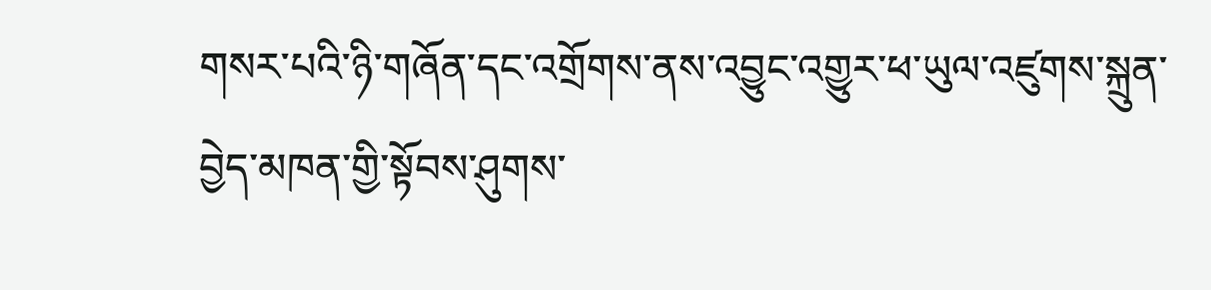གསར་པའི་ཉི་གཞོན་དང་འགྲོགས་ནས་འབྱུང་འགྱུར་ཕ་ཡུལ་འཛུགས་སྐྲུན་བྱེད་མཁན་གྱི་སྟོབས་ཤུགས་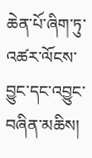ཆེན་པོ་ཞིག་ཏུ་འཚར་ལོངས་བྱུང་དང་འབྱུང་བཞིན་མཆིས།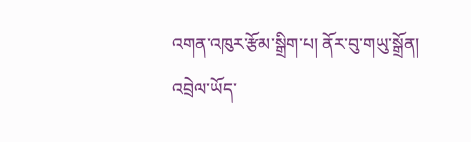འགན་འཁུར་རྩོམ་སྒྲིག་པ། ནོར་བུ་གཡུ་སྒྲོན།
འབྲེལ་ཡོད་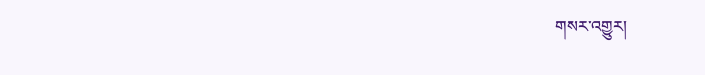གསར་འགྱུར།